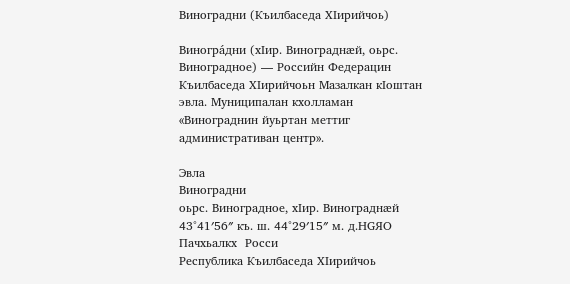Виноградни (Къилбаседа ХӀирийчоь)

Виногра́дни (хӀир. Винограднæй, оьрс. Виноградное) — Российн Федерацин Къилбаседа ХӀирийчоьн Мазалкан кӀоштан эвла. Муниципалан кхолламан «Винограднин йуьртан меттиг административан центр».

Эвла
Виноградни
оьрс. Виноградное, хӀир. Винограднæй
43°41′56″ къ. ш. 44°29′15″ м. д.HGЯO
Пачхьалкх  Росси
Республика Къилбаседа ХӀирийчоь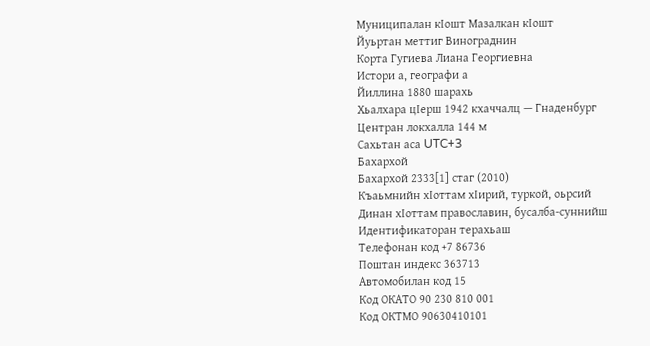Муниципалан кӀошт Мазалкан кӀошт
Йуьртан меттиг Винограднин
Корта Гугиева Лиана Георгиевна
Истори а, географи а
Йиллина 1880 шарахь
Хьалхара цӀерш 1942 кхаччалц — Гнаденбург
Центран локхалла 144 м
Сахьтан аса UTC+3
Бахархой
Бахархой 2333[1] стаг (2010)
Къаьмнийн хӀоттам хӀирий, туркой, оьрсий
Динан хӀоттам православин, бусалба-суннийш
Идентификаторан терахьаш
Телефонан код +7 86736
Поштан индекс 363713
Автомобилан код 15
Код ОКАТО 90 230 810 001
Код ОКТМО 90630410101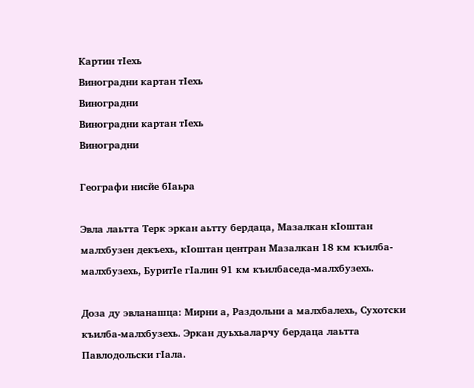Картин тӀехь
Виноградни картан тӀехь
Виноградни
Виноградни картан тӀехь
Виноградни

Географи нисйе бӀаьра

Эвла лаьтта Терк эркан аьтту бердаца, Мазалкан кӀоштан малхбузен декъехь, кӀоштан центран Мазалкан 18 км къилба-малхбузехь, БуритӀе гӀалин 91 км къилбаседа-малхбузехь.

Доза ду эвланашца: Мирни а, Раздольни а малхбалехь, Сухотски къилба-малхбузехь. Эркан дуьхьаларчу бердаца лаьтта Павлодольски гӀала.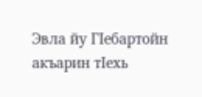Эвла йу ГӀебартойн акъарин тӀехь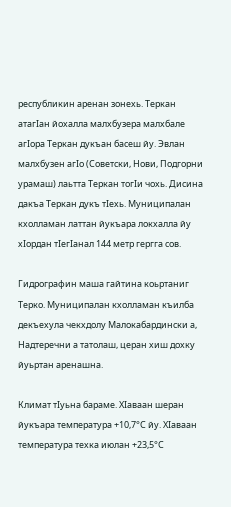республикин аренан зонехь. Теркан атагӀан йохалла малхбузера малхбале агӀора Теркан дукъан басеш йу. Эвлан малхбузен агӀо (Советски, Нови, Подгорни урамаш) лаьтта Теркан тогӀи чохь. Дисина дакъа Теркан дукъ тӀехь. Муниципалан кхолламан латтан йукъара локхалла йу хӀордан тӀегӀанал 144 метр гергга сов.

Гидрографин маша гайтина коьртаниг Терко. Муниципалан кхолламан къилба декъехула чекхдолу Малокабардински а, Надтеречни а татолаш, церан хиш дохку йуьртан аренашна.

Климат тӀуьна бараме. ХӀаваан шеран йукъара температура +10,7°С йу. ХӀаваан температура техка июлан +23,5°С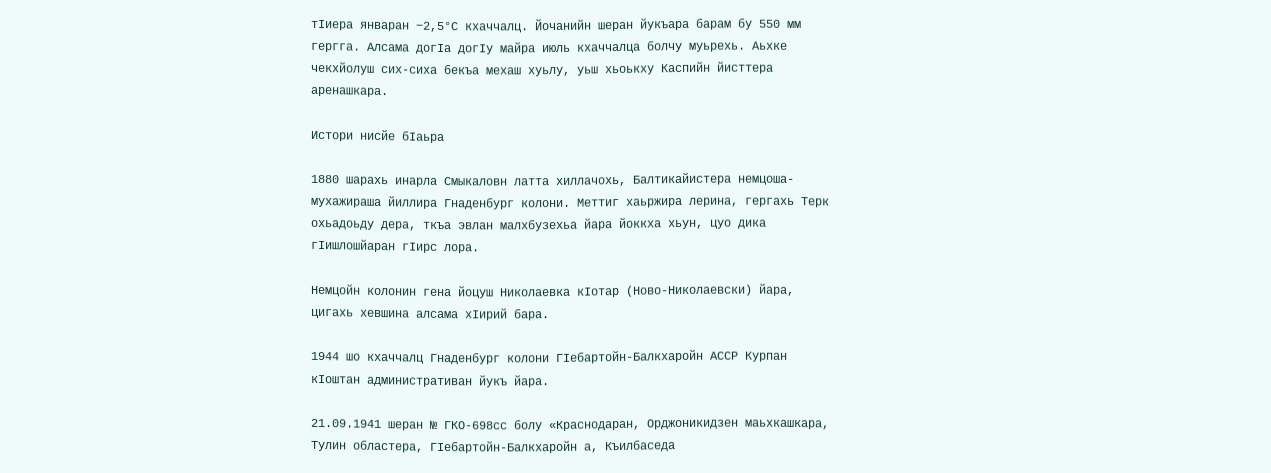тӀиера январан −2,5°С кхаччалц. Йочанийн шеран йукъара барам бу 550 мм гергга. Алсама догӀа догӀу майра июль кхаччалца болчу муьрехь. Аьхке чекхйолуш сих-сиха бекъа мехаш хуьлу, уьш хьоькху Каспийн йисттера аренашкара.

Истори нисйе бӀаьра

1880 шарахь инарла Смыкаловн латта хиллачохь, Балтикайистера немцоша-мухажираша йиллира Гнаденбург колони. Меттиг хаьржира лерина, гергахь Терк охьадоьду дера, ткъа эвлан малхбузехьа йара йоккха хьун, цуо дика гӀишлошйаран гӀирс лора.

Немцойн колонин гена йоцуш Николаевка кӀотар (Ново-Николаевски) йара, цигахь хевшина алсама хӀирий бара.

1944 шо кхаччалц Гнаденбург колони ГӀебартойн-Балкхаройн АССР Курпан кӀоштан административан йукъ йара.

21.09.1941 шеран № ГКО-698сс болу «Краснодаран, Орджоникидзен маьхкашкара, Тулин областера, ГӀебартойн-Балкхаройн а, Къилбаседа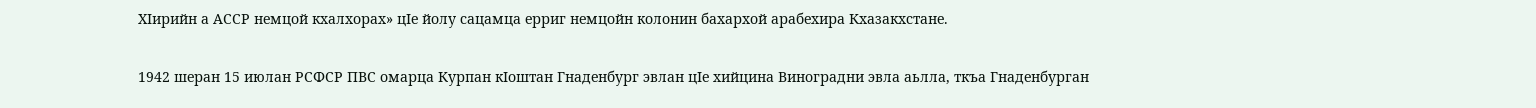ХӀирийн а АССР немцой кхалхорах» цӀе йолу сацамца ерриг немцойн колонин бахархой арабехира Кхазакхстане.

1942 шеран 15 июлан РСФСР ПВС омарца Курпан кӀоштан Гнаденбург эвлан цӀе хийцина Виноградни эвла аьлла, ткъа Гнаденбурган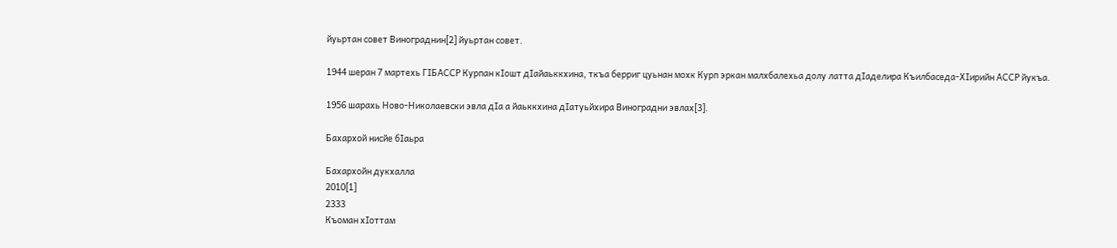йуьртан совет Винограднин[2] йуьртан совет.

1944 шеран 7 мартехь ГӀБАССР Курпан кӀошт дӀайаьккхина, ткъа берриг цуьнан мохк Курп эркан малхбалехьа долу латта дӀаделира Къилбаседа-ХӀирийн АССР йукъа.

1956 шарахь Ново-Николаевски эвла дӀа а йаьккхина дӀатуьйхира Виноградни эвлах[3].

Бахархой нисйе бӀаьра

Бахархойн дукхалла
2010[1]
2333
Къоман хӀоттам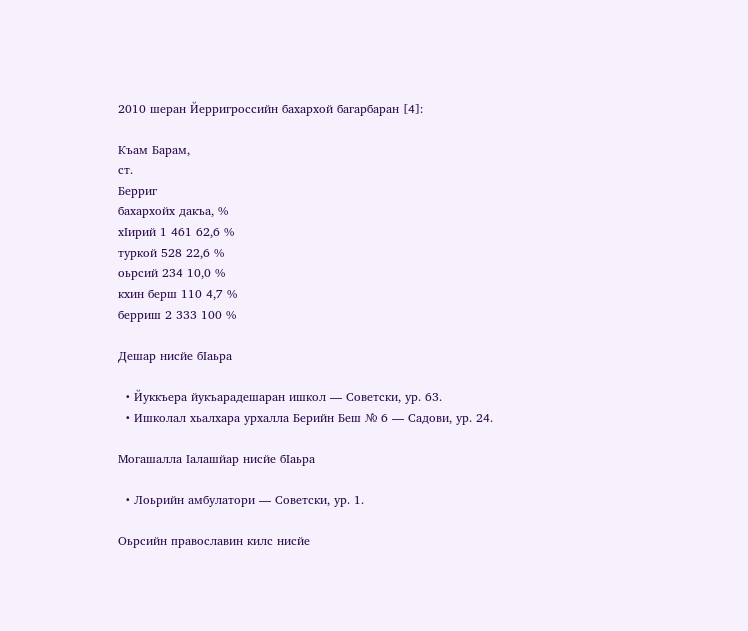2010 шеран Йерригроссийн бахархой багарбаран [4]:

Къам Барам,
ст.
Берриг
бахархойх дакъа, %
хӀирий 1 461 62,6 %
туркой 528 22,6 %
оьрсий 234 10,0 %
кхин берш 110 4,7 %
берриш 2 333 100 %

Дешар нисйе бӀаьра

  • Йуккъера йукъарадешаран ишкол — Советски, ур. 63.
  • Ишколал хьалхара урхалла Берийн Беш № 6 — Садови, ур. 24.

Могашалла Ӏалашйар нисйе бӀаьра

  • Лоьрийн амбулатори — Советски, ур. 1.

Оьрсийн православин килс нисйе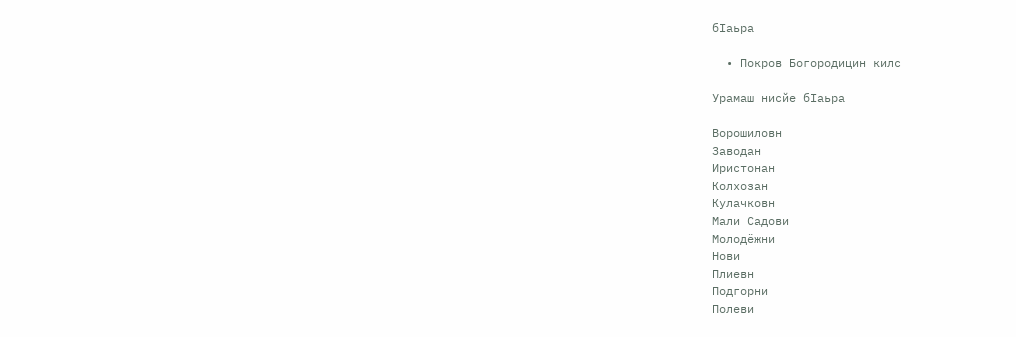бӀаьра

  • Покров Богородицин килс

Урамаш нисйе бӀаьра

Ворошиловн
Заводан
Иристонан
Колхозан
Кулачковн
Мали Садови
Молодёжни
Нови
Плиевн
Подгорни
Полеви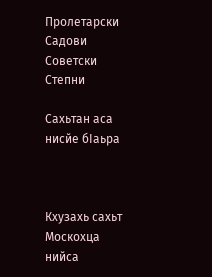Пролетарски
Садови
Советски
Степни

Сахьтан аса нисйе бӀаьра



Кхузахь сахьт Москохца нийса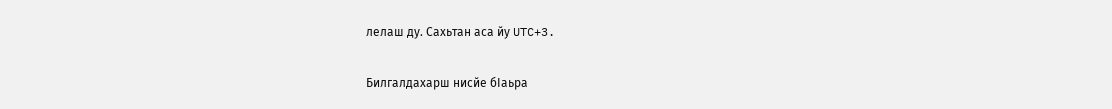лелаш ду. Сахьтан аса йу UTC+3.

Билгалдахарш нисйе бӀаьра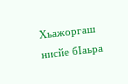Хьажоргаш нисйе бӀаьра